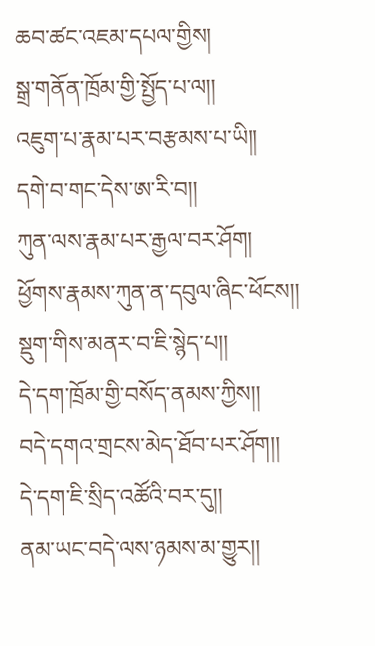ཆབ་ཚང་འཇམ་དཔལ་གྱིས།
སྒྲ་གནོན་ཁྲོམ་གྱི་སྤྱོད་པ་ལ།།
འཇུག་པ་རྣམ་པར་བརྩམས་པ་ཡི།།
དགེ་བ་གང་དེས་ཨ་རི་བ།།
ཀུན་ལས་རྣམ་པར་རྒྱལ་བར་ཤོག།
ཕྱོགས་རྣམས་ཀུན་ན་དབུལ་ཞིང་ཕོངས།།
སྡུག་གིས་མནར་བ་ཇི་སྙེད་པ།།
དེ་དག་ཁྲོམ་གྱི་བསོད་ནམས་ཀྱིས།།
བདེ་དགའ་གྲངས་མེད་ཐོབ་པར་ཤོག།།
དེ་དག་ཇི་སྲིད་འཚོའི་བར་དུ།།
ནམ་ཡང་བདེ་ལས་ཉམས་མ་གྱུར།།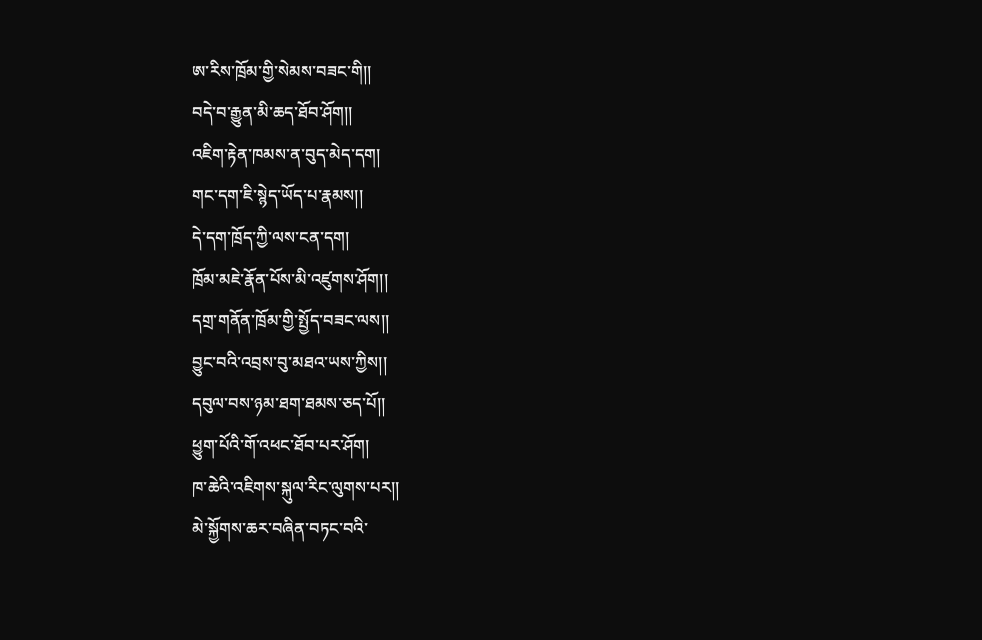ཨ་རིས་ཁྲོམ་གྱི་སེམས་བཟང་གི།།
བདེ་བ་རྒྱུན་མི་ཆད་ཐོབ་ཤོག།།
འཇིག་རྟེན་ཁམས་ན་བུད་མེད་དག།
གང་དག་ཇི་སྙེད་ཡོད་པ་རྣམས།།
དེ་དག་ཁྲོད་ཀྱི་ལས་ངན་དག།
ཁྲོམ་མཇེ་རྣོན་པོས་མི་འཛུགས་ཤོག།།
དགྲ་གནོན་ཁྲོམ་གྱི་སྤྱོད་བཟང་ལས།།
བྱུང་བའི་འབྲས་བུ་མཐའ་ཡས་ཀྱིས།།
དབུལ་བས་ཉམ་ཐག་ཐམས་ཅད་པོ།།
ཕྱུག་པོའི་གོ་འཕང་ཐོབ་པར་ཤོག།
ཁ་ཆེའི་འཇིགས་སྐུལ་རིང་ལུགས་པར།།
མེ་སྐྱོགས་ཆར་བཞིན་བཏང་བའི་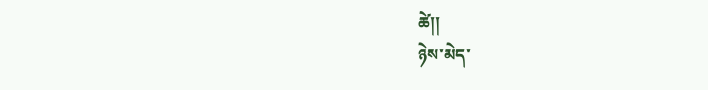ཚེ།།
ཉེས་མེད་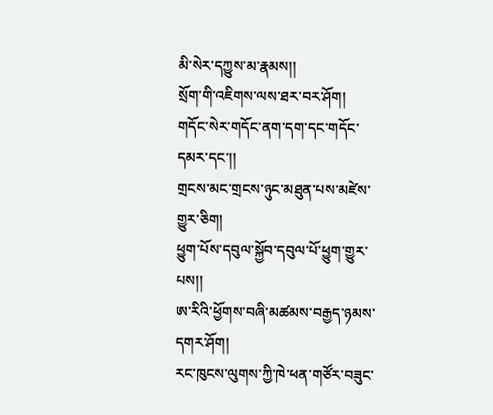མི་སེར་དཀྱུས་མ་རྣམས།།
སྲོག་གི་འཇིགས་ལས་ཐར་བར་ཤོག།
གདོང་སེར་གདོང་ནག་དག་དང་གདོང་དམར་དང་།།
གྲངས་མང་གྲངས་ཉུང་མཐུན་པས་མཛེས་གྱུར་ཅིག།
ཕྱུག་པོས་དབུལ་སྐྱོབ་དབུལ་པོ་ཕྱུག་གྱུར་པས།།
ཨ་རིའི་ཕྱོགས་བཞི་མཚམས་བརྒྱད་ཉམས་དགར་ཤོག།
རང་ཁུངས་ལུགས་ཀྱི་ཁེ་ཕན་གཙོར་བཟུང་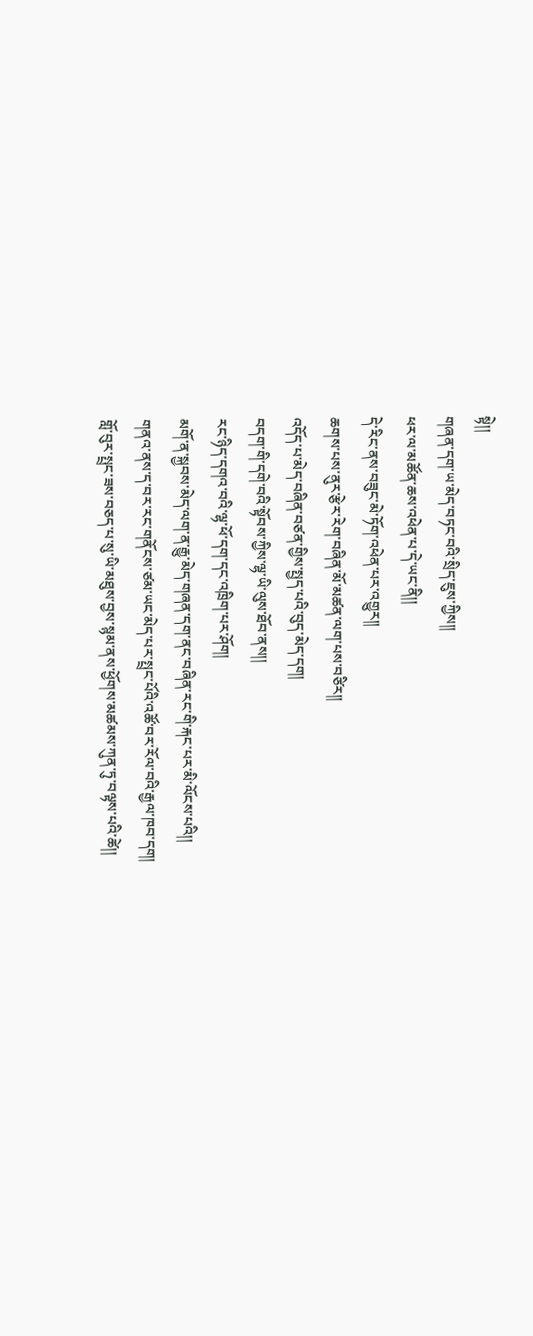སྟེ།།
གཞན་དག་ཡ་མེད་བཏང་བའི་སྲིད་ཇུས་ཀྱིས།།
ཕར་ལ་མཚོན་ཆས་འཕེན་པ་དེ་ཡང་ནི།།
དེ་རིང་ནས་བཟུང་མེ་ཏོག་འཕེན་པར་འགྱུར།།
ཆགས་པས་ནུར་རྩེར་རེག་བཞིན་མོ་མཚན་ལག་པས་བཙིར།།
འདོད་པ་མེད་བཞིན་བཙན་གྱིས་སྤྱད་པའི་བུད་མེད་དག།
བདག་གི་དགེ་བའི་སྟོབས་ཀྱིས་ལྷ་ཡི་ལུས་ཐོབ་ནས།།
རང་ཉིད་དགའ་བའི་ལྷ་ཕོ་དག་དང་འཁྲིག་པར་ཤོག།
མགོ་ན་སྐྱབས་མེད་ལག་ན་རྒྱུ་མེད་གཞན་དག་ནང་བཞིན་རང་གི་རྐང་པར་མི་ལོངས་པའི།།
གནའ་ནས་ད་བར་རང་གནོངས་ཙམ་ཡང་མེད་པར་སྤྲང་པོའི་འཚོ་བར་རོལ་བའི་རྒྱལ་ཁབ་དག།
གློ་བུར་སྤྲང་ཟས་བཅད་པ་སུ་ཡི་མཐུས་བྱས་སྙམ་ནས་ཕྱོགས་མཚམས་ཀུན་ཏུ་བལྟས་པའི་ཚེ།།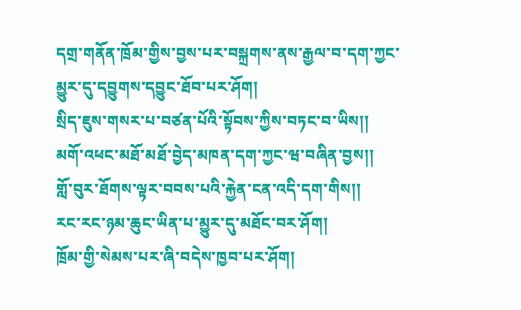དགྲ་གནོན་ཁྲོམ་གྱིས་བྱས་པར་བསྐྲགས་ནས་རྒྱལ་བ་དག་ཀྱང་མྱུར་དུ་དབྱུགས་དབྱུང་ཐོབ་པར་ཤོག།
སྲིད་ཇུས་གསར་པ་བཙན་པོའི་སྟོབས་ཀྱིས་བཏང་བ་ཡིས།།
མགོ་འཕང་མཐོ་མཐོ་བྱེད་མཁན་དག་ཀྱང་ཝ་བཞིན་བྱས།།
གློ་བུར་ཐོགས་ལྟར་བབས་པའི་རྐྱེན་ངན་འདི་དག་གིས།།
རང་རང་ཉམ་ཆུང་ཡིན་པ་མྱུར་དུ་མཐོང་བར་ཤོག།
ཁྲོམ་གྱི་སེམས་པར་ཞི་བདེས་ཁྱབ་པར་ཤོག།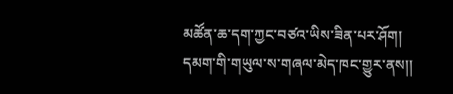མཚོན་ཆ་དག་ཀྱང་བཙའ་ཡིས་ཟིན་པར་ཤོག།
དམག་གི་གཡུལ་ས་གཞལ་མེད་ཁང་གྱུར་ནས།།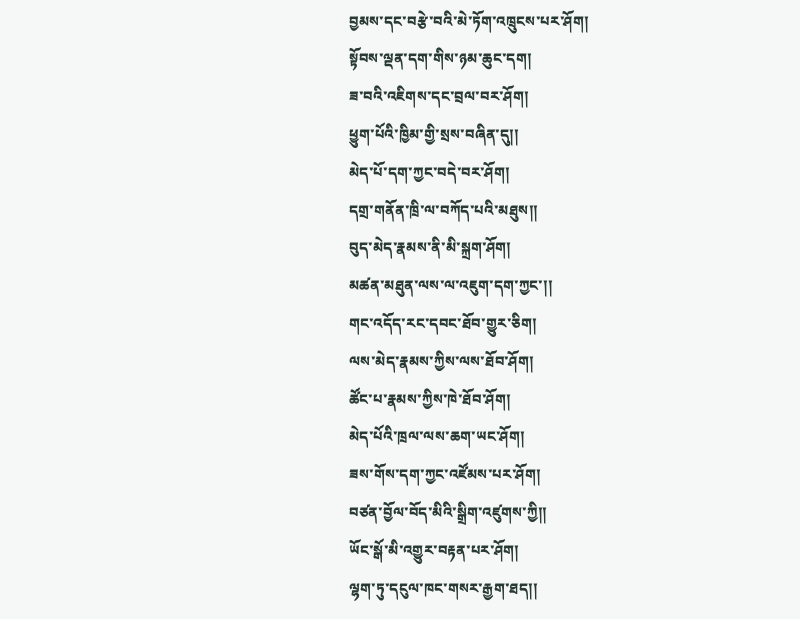བྱམས་དང་བརྩེ་བའི་མེ་ཏོག་འཁྲུངས་པར་ཤོག།
སྟོབས་ལྡན་དག་གིས་ཉམ་ཆུང་དག།
ཟ་བའི་འཇིགས་དང་བྲལ་བར་ཤོག།
ཕྱུག་པོའི་ཁྱིམ་གྱི་སྲས་བཞིན་དུ།།
མེད་པོ་དག་ཀྱང་བདེ་བར་ཤོག།
དགྲ་གནོན་ཁྲི་ལ་བཀོད་པའི་མཐུས།།
བུད་མེད་རྣམས་ནི་མི་སྐྲག་ཤོག།
མཚན་མཐུན་ལས་ལ་འཇུག་དག་ཀྱང་།།
གང་འདོད་རང་དབང་ཐོབ་གྱུར་ཅིག།
ལས་མེད་རྣམས་ཀྱིས་ལས་ཐོབ་ཤོག།
ཚོང་པ་རྣམས་ཀྱིས་ཁེ་ཐོབ་ཤོག།
མེད་པོའི་ཁྲལ་ལས་ཆག་ཡང་ཤོག།
ཟས་གོས་དག་ཀྱང་འཛོམས་པར་ཤོག།
བཙན་བྱོལ་བོད་མིའི་སྒྲིག་འཛུགས་ཀྱི།།
ཡོང་སྒོ་མི་འགྱུར་བརྟན་པར་ཤོག།
ལྷག་ཏུ་དངུལ་ཁང་གསར་རྒྱག་ཐད།།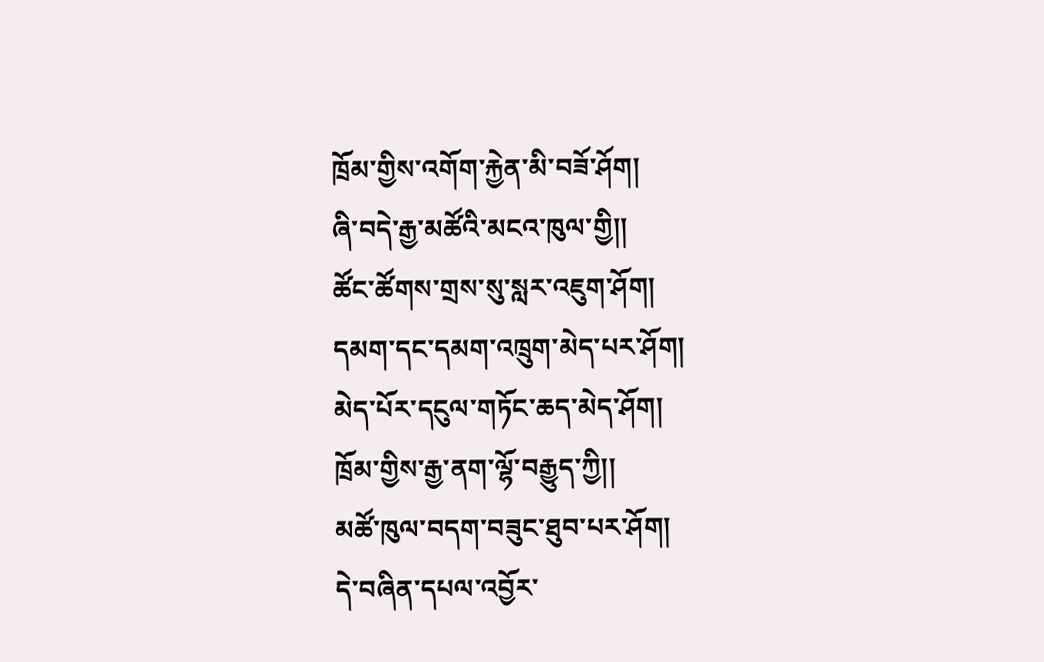ཁྲོམ་གྱིས་འགོག་རྐྱེན་མི་བཟོ་ཤོག།
ཞི་བདེ་རྒྱ་མཚོའི་མངའ་ཁུལ་གྱི།།
ཚོང་ཚོགས་གྲས་སུ་སླར་འཇུག་ཤོག།
དམག་དང་དམག་འཁྲུག་མེད་པར་ཤོག།
མེད་པོར་དངུལ་གཏོང་ཆད་མེད་ཤོག།
ཁྲོམ་གྱིས་རྒྱ་ནག་ལྷོ་བརྒྱུད་ཀྱི།།
མཚོ་ཁུལ་བདག་བཟུང་ཐུབ་པར་ཤོག།
དེ་བཞིན་དཔལ་འབྱོར་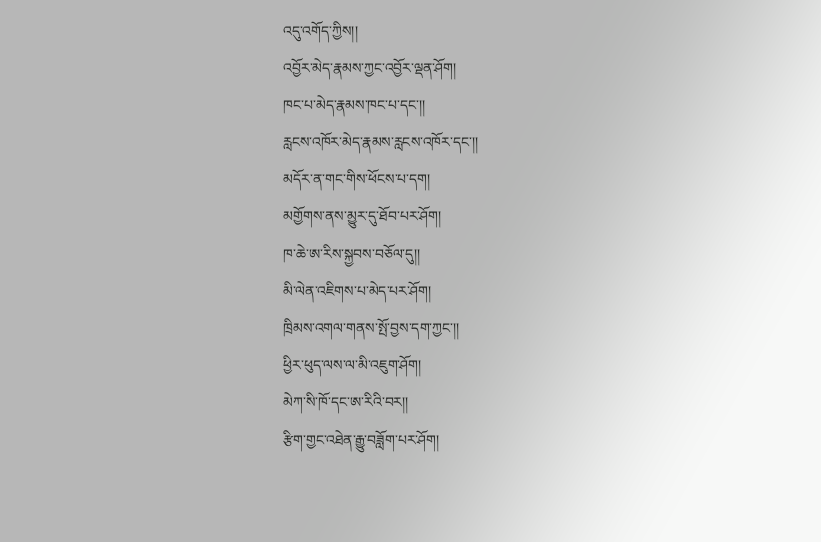འདུ་འགོད་ཀྱིས།།
འབྱོར་མེད་རྣམས་ཀྱང་འབྱོར་ལྡན་ཤོག།
ཁང་པ་མེད་རྣམས་ཁང་པ་དང་།།
རླངས་འཁོར་མེད་རྣམས་རླངས་འཁོར་དང་།།
མདོར་ན་གང་གིས་ཕོངས་པ་དག།
མགྱོགས་ནས་མྱུར་དུ་ཐོབ་པར་ཤོག།
ཁ་ཆེ་ཨ་རིས་སྐྱབས་བཅོལ་དུ།།
མི་ལེན་འཇིགས་པ་མེད་པར་ཤོག།
ཁྲིམས་འགལ་གནས་སྤོ་བྱས་དག་ཀྱང་།།
ཕྱིར་ཕུད་ལས་ལ་མི་འཇུག་ཤོག།
མེཀ་སི་ཁོ་དང་ཨ་རིའི་བར།།
རྩིག་གྱང་འཐེན་རྒྱུ་བཟློག་པར་ཤོག།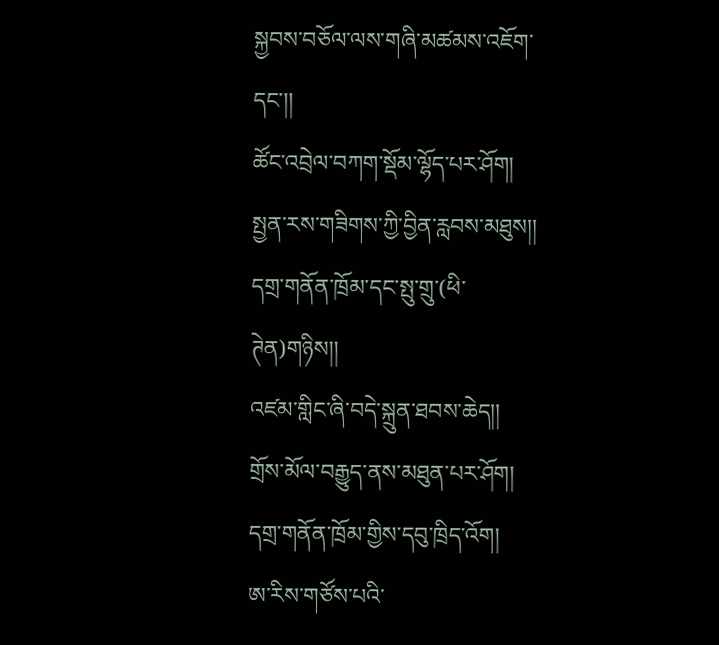སྐྱབས་བཅོལ་ལས་གཞི་མཚམས་འཇོག་དང་།།
ཚོང་འབྲེལ་བཀག་སྡོམ་ལྷོད་པར་ཤོག།
སྤྱན་རས་གཟིགས་ཀྱི་བྱིན་རླབས་མཐུས།།
དགྲ་གནོན་ཁྲོམ་དང་སྤུ་གྲུ་(ཕི་ཊེན)གཉིས།།
འཛམ་གླིང་ཞི་བདེ་སྐྲུན་ཐབས་ཆེད།།
གྲོས་མོལ་བརྒྱུད་ནས་མཐུན་པར་ཤོག།
དགྲ་གནོན་ཁྲོམ་གྱིས་དབུ་ཁྲིད་འོག།
ཨ་རིས་གཙོས་པའི་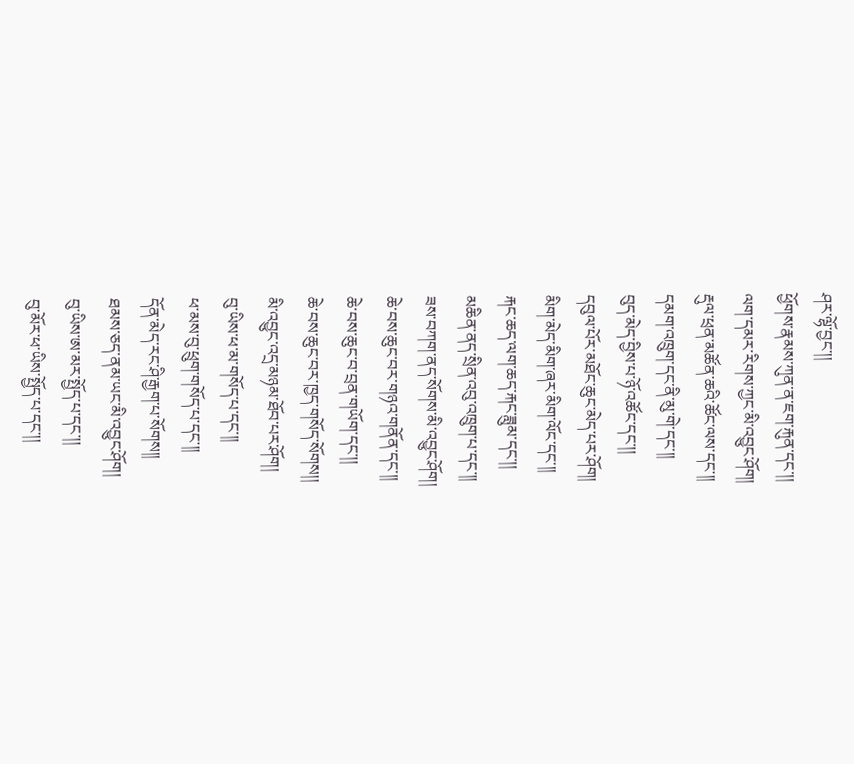ཤར་ལྷོ་བྱང་།།
ཕྱོགས་རྣམས་ཀུན་ན་ཇག་རྐུན་དང་།།
ལག་དམར་རིགས་ཀྱང་མི་འབྱུང་ཤོག།
རྡུལ་ཕྲན་མཚོན་ཆའི་ཚོང་ལས་དང་།།
དམག་འཁྲུག་དང་ནི་མུ་གེ་དང་།།
བུད་མེད་བྱིས་པ་ཉོ་འཚོང་དང་།།
དབུལ་པོར་མཐོང་ཆུང་མེད་པར་ཤོག།
མིག་མེད་མིག་ཞར་མིག་ལོང་དང་།།
རྐང་ཆད་ལག་ཆད་རྐང་ཟླུམ་དང་།།
མཆིན་ནད་སྲིན་འབུ་འཁྲུག་པ་དང་།།
ཟས་བཀག་ནད་སོགས་མི་འབྱུང་ཤོག།
ཆེ་བས་ཆུང་བར་གཉའ་གནོན་དང་།།
ཆེ་བས་ཆུང་བ་བྲན་གཡོག་དང་།།
ཆེ་བས་ཆུང་བར་ཁྱད་གསོད་སོགས།།
མི་འབྱུང་འདྲ་མཉམ་ཐོབ་པར་ཤོག།
བུ་ཡིས་ཕ་མ་གསོད་པ་དང་།།
ཕ་མས་བུ་ཕྲུག་གསོད་པ་དང་།།
དོན་མེད་རང་ཤི་རྒྱག་པ་སོགས།།
ཐམས་ཅད་ནམ་ཡང་མི་འབྱུང་ཤོག།
བུ་ཡིས་ཨ་མར་སྤྱོད་པ་དང་།།
བུ་མོར་ཕ་ཡིས་སྤྱོད་པ་དང་།།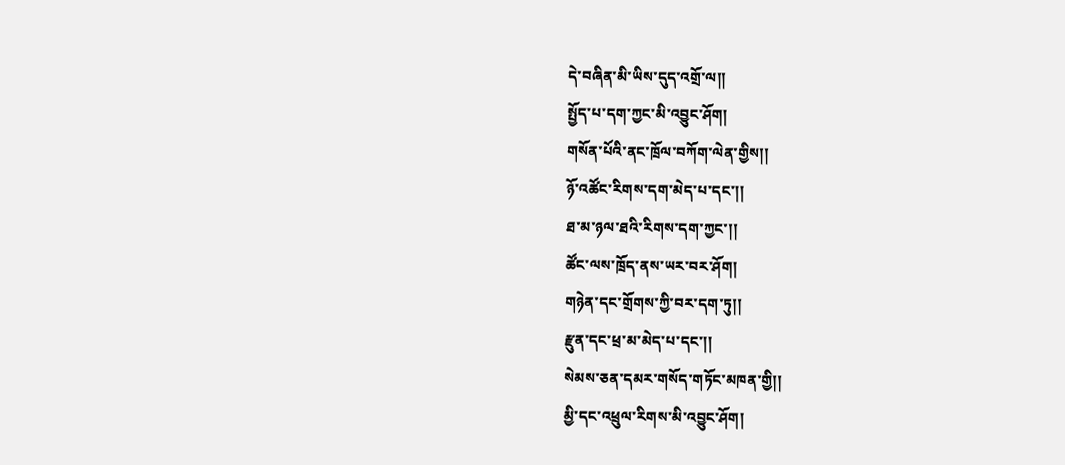དེ་བཞིན་མི་ཡིས་དུད་འགྲོ་ལ།།
སྤྱོད་པ་དག་ཀྱང་མི་འབྱུང་ཤོག།
གསོན་པོའི་ནང་ཁྲོལ་བཀོག་ལེན་གྱིས།།
ཉོ་འཚོང་རིགས་དག་མེད་པ་དང་།།
ཐ་མ་ཉལ་ཐའི་རིགས་དག་ཀྱང་།།
ཚོང་ལས་ཁྲོད་ནས་ཡར་བར་ཤོག།
གཉེན་དང་གྲོགས་ཀྱི་བར་དག་ཏུ།།
རྫུན་དང་ཕྲ་མ་མེད་པ་དང་།།
སེམས་ཅན་དམར་གསོད་གཏོང་མཁན་གྱི།།
མྱི་དང་འཕྲུལ་རིགས་མི་འབྱུང་ཤོག།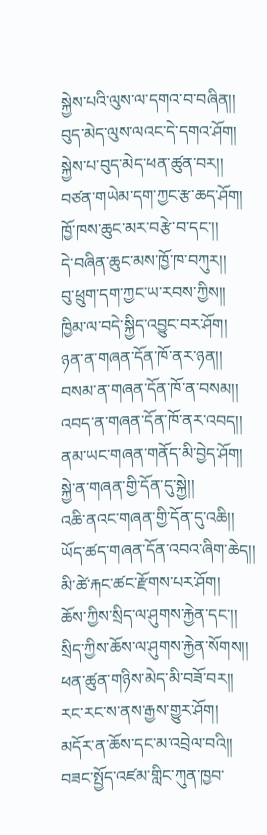སྐྱེས་པའི་ལུས་ལ་དགའ་བ་བཞིན།།
བུད་མེད་ལུས་ལའང་དེ་དགའ་ཤོག།
སྐྱེས་པ་བུད་མེད་ཕན་ཚུན་བར།།
བཙན་གཡེམ་དག་ཀྱང་རྩ་ཆད་ཤོག།
ཁྱོ་ཁས་ཆུང་མར་བརྩེ་བ་དང་།།
དེ་བཞིན་ཆུང་མས་ཁྱོ་ཁ་བཀུར།།
བུ་ཕྲུག་དག་ཀྱང་ཡ་རབས་ཀྱིས།།
ཁྱིམ་ལ་བདེ་སྐྱིད་འབྱུང་བར་ཤོག།
ཉན་ན་གཞན་དོན་ཁོ་ནར་ཉན།།
བསམ་ན་གཞན་དོན་ཁོ་ན་བསམ།།
འབད་ན་གཞན་དོན་ཁོ་ནར་འབད།།
ནམ་ཡང་གཞན་གནོད་མི་བྱེད་ཤོག།
སྐྱེ་ན་གཞན་གྱི་དོན་དུ་སྐྱེ།།
འཆི་ནའང་གཞན་གྱི་དོན་དུ་འཆི།།
ཡོད་ཚད་གཞན་དོན་འབའ་ཞིག་ཆེད།།
མི་ཚེ་རྐང་ཚང་རྫོགས་པར་ཤོག།
ཆོས་ཀྱིས་སྲིད་ལ་ཤུགས་རྐྱེན་དང་།།
སྲིད་ཀྱིས་ཆོས་ལ་ཤུགས་རྐྱེན་སོགས།།
ཕན་ཚུན་གཉིས་མེད་མི་བཟོ་བར།།
རང་རང་ས་ནས་རྒྱས་གྱུར་ཤོག།
མདོར་ན་ཆོས་དང་མ་འབྲེལ་བའི།།
བཟང་སྤྱོད་འཛམ་གླིང་ཀུན་ཁྱབ་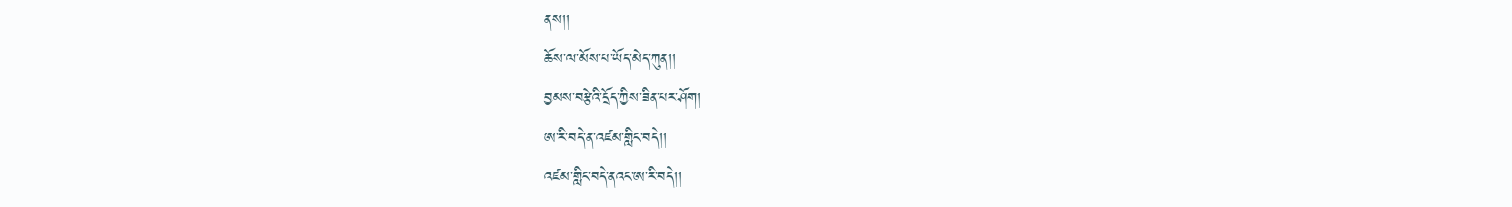ནས།།
ཆོས་ལ་མོས་པ་ཡོད་མེད་ཀུན།།
བྱམས་བརྩེའི་དྲོད་ཀྱིས་ཟིན་པར་ཤོག།
ཨ་རི་བདེ་ན་འཛམ་གླིང་བདེ།།
འཛམ་གླིང་བདེ་ནའང་ཨ་རི་བདེ།།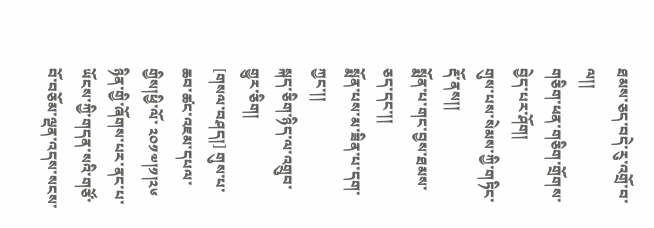ཐམས་ཅད་བདེ་རུ་འགྲོ་བ་ལ།།
གཅིག་ཕན་གཅིག་གྲོགས་བྱེད་པར་ཤོག།
གུས་པས་སེམས་ཀྱི་གཏིང་རྡོ་ནས།།
སྨོན་པ་གང་བྱས་ཐམས་ཅད་དང་།།
སྨོན་པས་མ་ཟིན་པ་དག་ཀྱང་།།
སྐད་ཅིག་ཉིད་ལ་འགྲུབ་གྱུར་ཅིག།
[གསལ་བཤད།] གུས་པ་ཆབ་ཚང་འཇམ་དཔལ་གྱིས།ཕྱི་ལོ་ ༢༠༡༧།༡།༢༦ ཉིན་གྱི་ཞོགས་པར་ནང་པ་ཡོངས་ཀྱི་གདན་སའི་གཙོ་བོ་བཅོམ་ལྡན་འདས་སངས་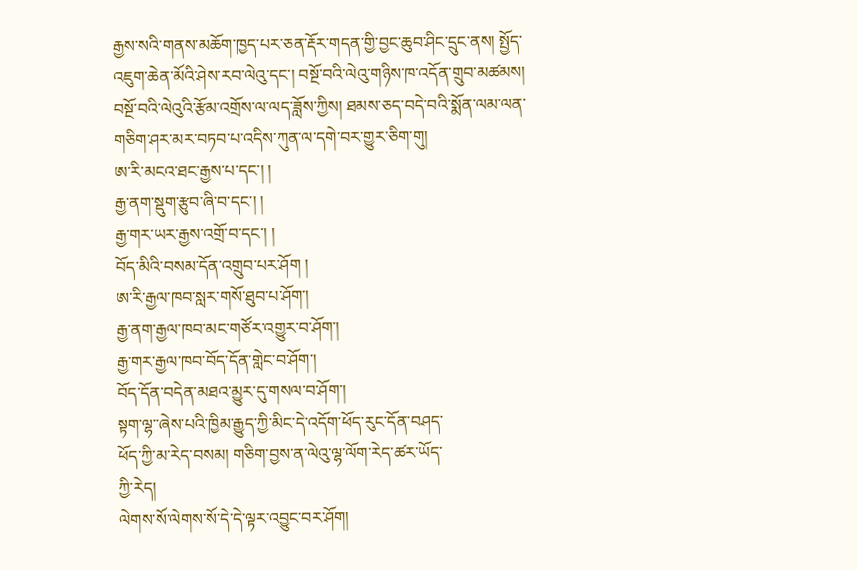རྒྱས་སའི་གནས་མཆོག་ཁྱད་པར་ཅན་རྡོར་གདན་གྱི་བྱང་ཆུབ་ཤིང་དྲུང་ནས། སྤྱོད་འཇུག་ཆེན་མོའི་ཤེས་རབ་ལེའུ་དང་། བསྔོ་བའི་ལེའུ་གཉིས་ཁ་འདོན་གྲུབ་མཚམས། བསྔོ་བའི་ལེའུའི་རྩོམ་འགྲོས་ལ་ལད་ཟློས་ཀྱིས། ཐམས་ཅད་བདེ་བའི་སྨོན་ལམ་ལན་གཅིག་ཤར་མར་བཏབ་པ་འདིས་ཀུན་ལ་དགེ་བར་གྱུར་ཅིག་གུ།
ཨ་རི་མངའ་ཐང་རྒྱས་པ་དང་། །
རྒྱ་ནག་སྡུག་རྩུབ་ཞི་བ་དང་། །
རྒྱ་གར་ཡར་རྒྱས་འགྲོ་བ་དང་། །
བོད་མིའི་བསམ་དོན་འགྲུབ་པར་ཤོག །
ཨ་རི་རྒྱལ་ཁབ་སླར་གསོ་ཐུབ་པ་ཤོག་།
རྒྱ་ནག་རྒྱལ་ཁབ་མང་གཙོར་འགྱུར་བ་ཤོག་།
རྒྱ་གར་རྒྱལ་ཁབ་བོད་དོན་གླེང་བ་ཤོག་།
བོད་དོན་བདེན་མཐའ་མྱུར་དུ་གསལ་བ་ཤོག་།
སྟག་ལྷ་་ཞེས་པའི་ཁྱིམ་རྒྱུད་ཀྱི་མིང་དེ་འདོག་ཕོད་རུང་དོན་བཤད་
ཕོད་ཀྱི་མ་རེད་བསམ། གཅིག་བྱས་ན་ལེའུ་ལྷ་ལོག་རེད་ཚར་ཡོད་
ཀྱི་རེད།
ལེགས་སོ་ལེགས་སོ་དེ་དེ་ལྟར་འབྱུང་བར་ཤོག།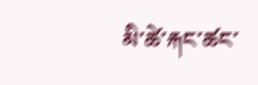མི་ཚེ་རྐང་ཚང་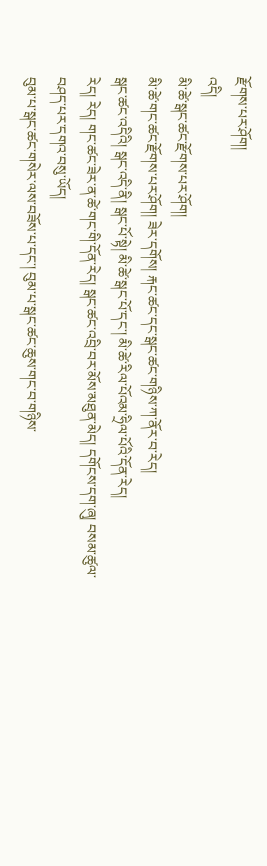རྫོགས་པར་ཤོག།
འདི།
མི་ཚེ་སྒང་ཚང་རྫོགས་པར་ཤོག།
མི་ཚེ་གང་ཚང་རྫོགས་པར་ཤོག། ཟེར་དགོས། རྐང་ཚང་དང་སྒང་ཚང་གཉིས་ཀ་ནོར་བ་རེད།
སྒང་ཚང་འདིའི། སྒང་འདི་ནི། སྒང་པོ་སྟེ། མི་ཚེ་སྒང་པོ་དང་། མི་ཚེ་རིལ་པོའམ་ཧྲིལ་པོའི་དོན་རེད།
རེད། རེད། གང་ཚང་ཟེར་ན་ཚེ་གང་གི་དོན་རེད། སྒང་ཚང་འབྲི་བར་མོས་མཐུན་མེད། དགོངས་དག་ཞུ། བསམ་ཚུལ་བཤད་པར་དགའ་བསུ་ཡོད།
བུམ་པ་སྒང་ཚང་གསེར་ལས་བཟོས་པ་དང་། བུམ་པ་སྒང་ཚང་ཆུས་གང་བ་གཉིས་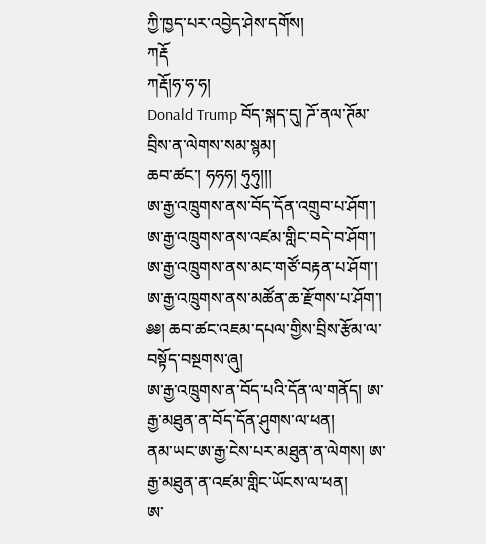ཀྱི་ཁྱད་པར་འབྱེད་ཤེས་དགོས།
ཀརྡོ
ཀརྡོ།ཧ་ཧ་ཧ།
Donald Trump བོད་སྐད་དུ། ཌོ་ནལ་ཊོམ་བྲིས་ན་ལེགས་སམ་སྙམ།
ཆབ་ཚང་། ཧཧཧ། ཧུཧུ།།།
ཨ་རྒྱ་འཁྲུགས་ནས་བོད་དོན་འགྲུབ་པ་ཤོག་།
ཨ་རྒྱ་འཁྲུགས་ནས་འཛམ་གླིང་བདེ་བ་ཤོག་།
ཨ་རྒྱ་འཁྲུགས་ནས་མང་གཙོ་བརྟན་པ་ཤོག་།
ཨ་རྒྱ་འཁྲུགས་ནས་མཚོན་ཆ་རྫོགས་པ་ཤོག་།
༅༅། ཆབ་ཚང་འཇམ་དཔལ་གྱིས་བྲིས་རྩོམ་ལ་བསྟོད་བསྔགས་ཞུ།
ཨ་རྒྱ་འཁྲུགས་ན་བོད་པའི་དོན་ལ་གནོད། ཨ་རྒྱ་མཐུན་ན་བོད་དོན་ཤུགས་ལ་ཕན།
ནམ་ཡང་ཨ་རྒྱ་ངེས་པར་མཐུན་ན་ལེགས། ཨ་རྒྱ་མཐུན་ན་འཛམ་གླིང་ཡོངས་ལ་ཕན།
ཨ་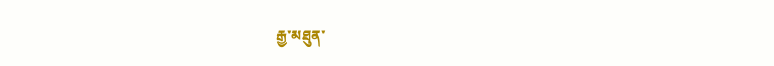རྒྱ་མཐུན་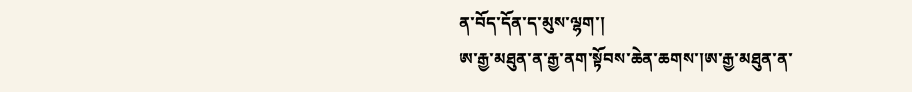ན་བོད་དོན་ད་མུས་ལྷག་།
ཨ་རྒྱ་མཐུན་ན་རྒྱ་ནག་སྟོབས་ཆེན་ཆགས་།ཨ་རྒྱ་མཐུན་ན་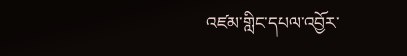འཛམ་གླིང་དཔལ་འབྱོར་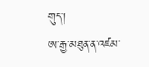གུད་།
ཨ་རྒྱ་མཐུན་ན་འཛམ་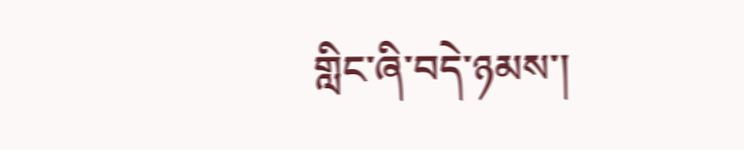གླིང་ཞི་བདེ་ཉམས་།